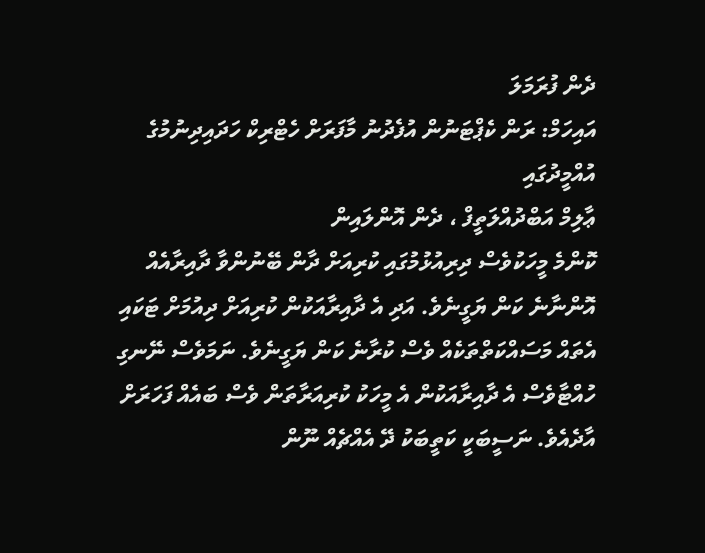ދެން ފުރަމަލަ
އައިހަމް: ރަން ކެޕްޓަނުން އުފެދުނު މާފަރަށް ހެޓްރިކް ހަދައިދިނުމުގެ އުއްމީދުގައި
ޢާލިމް އަބްދުއްލަތީފް ، ދެން އޮންލައިން
ކޮންމެ މީހަކުވެސް ދިރިއުޅުމުގައި ކުރިއަށް ދާން ބޭނުންވާ ދާއިރާއެއް އޮންނާނެ ކަން ޔަގީނެވެ. އަދި އެ ދާއިރާއަކުން ކުރިއަށް ދިއުމަށް ޓަކައި އެތައް މަސައްކަތްތަކެއް ވެސް ކުރާނެ ކަން ޔަގީނެވެ. ނަމަވެސް ނޭނގި ހުއްޓާވެސް އެ ދާއިރާއަކުން އެ މީހަކު ކުރިއަރާތަން ވެސް ބައެއް ފަހަރަށް އާދެއެވެ. ނަސީބަކީ ކަތީބަކު ދޭ އެއްޗެއް ނޫން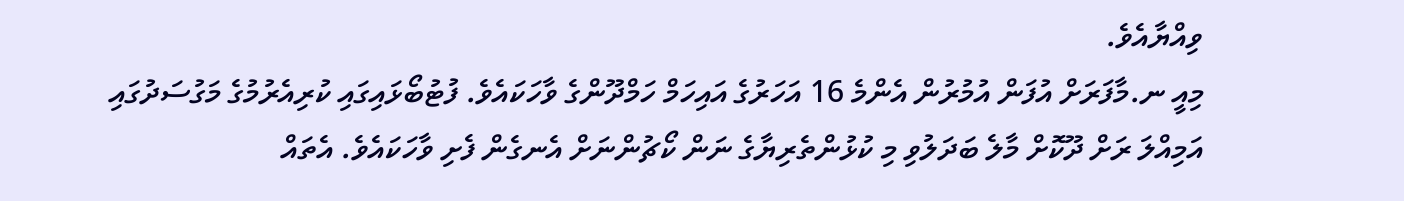ވިއްޔާއެވެ.
މިއީ ނ.މާފަރަށް އުފަން އުމުރުން އެންމެ 16 އަހަރުގެ އައިހަމް ހަމްދޫންގެ ވާހަކައެވެ. ފުޓުބޯޅައިގައި ކުރިއެރުމުގެ މަގުސަދުގައި އަމިއްލަ ރަށް ދޫކޮށް މާލެ ބަދަލުވި މި ކުޅުންތެރިޔާގެ ނަން ކޯޗުންނަށް އެނގެން ފެށި ވާހަކައެވެ. އެތައް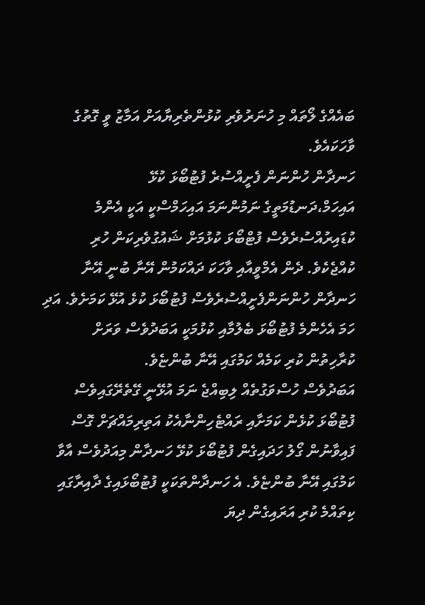ބައެއްގެ ލޯތައް މި ހުނަރުވެރި ކުޅުންތެރިޔާއަށް އަމާޒު ވީ ގޮތުގެ ވާހަކައެވެ.
ހަނދާން ހުންނަން ފެށީއްސުރެ ފުޓުބޯޅަ ކުޅޭ
އައިހަމް،ދަނޑުމަތީގެ ނަމުންނަމަ އައިހަމްސްކީ އަކީ އެންމެ ކުޑައިރުއްސުރެވެސް ފުޓްބޯޅަ ކުޅުމަށް ޝައުގުވެރިކަން ހުރި ކުއްޖެކެވެ. ދެން އެމްވީއާއި ވާހަކަ ދައްކަމުން އޭނާ ބުނީ އޭނާ ހަނދާން ހުންނަންފެށީއްސުރެވެސް ފުޓުބޯޅަ ކުޅެ އުޅޭ ކަމަށެވެ. އަދި ހަމަ އެހެންމެ ފުޓުބޯޅަ ބެލުމާއި ކުޅުމަކީ އަބަދުވެސް ވަރަށް ކުރާހިތުން ކުރި ކަމެއް ކަމުގައި އޭނާ ބުންޏެވެ.
އަބަދުވެސް ހުސްވަގުތެއް ލިބިއްޖެ ނަމަ އުޅޭނީ ގޭތެރޭގައިވެސް ފުޓުބޯޅަ ކުޅެން ކަމަށާއި ރައްޓެހިންނާއެކު އަތިރިމައްޗަށް ގޮސް ފައިވާނުން ގޯލު ހަދައިގެން ފުޓުބޯޅަ ކުޅޭ ހަނދާން މިއަދުވެސް އާވާ ކަމުގައި އޭނާ ބުންޏެވެ. އެ ހަނދާންތަކަކީ ފުޓުބޯޅައިގެ ދާއިރާގައި ކިތައްމެ ކުރި އަރައިގެން ދިޔަ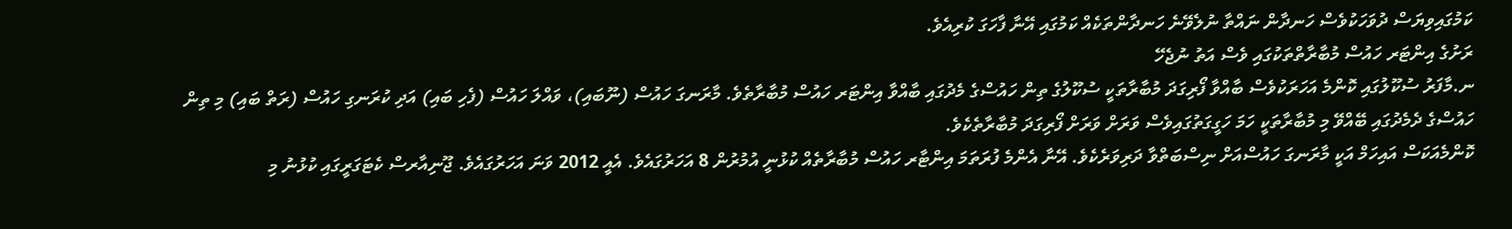ކަމުގައިވިޔަސް ދުވަހަކުވެސް ހަނދާން ނައްތާ ނުލެވޭނެ ހަނދާންތަކެއް ކަމުގައި އޭނާ ފާހަގަ ކުރިއެވެ.
ރަށުގެ އިންޓަރ ހައުސް މުބާރާތްތަކުގައި ވެސް އަތު ނުޖެހޭ
ނ.މާފަރު ސުކޫލުގައި ކޮންމެ އަހަރަކުވެސް ބާއްވާ ފޯރިގަދަ މުބާރާތަކީ ސުކޫލުގެ ތިން ހައުސްގެ މެދުގައި ބާއްވާ އިންޓަރ ހައުސް މުބާރާތެވެ. މާރަނގަ ހައުސް (ނޫބައި)، ވައްލަ ހައުސް (ފެހި ބައި) އަދި ކުރަނގި ހައުސް (ރަތް ބައި) މި ތިން ހައުސްގެ ދެމެދުގައި ބޭއްވޭ މި މުބާރާތަކީ ހަމަ ހަގީގަތުގައިވެސް ވަރަށް ވަރަށް ފޯރިގަދަ މުބާރާތެކެވެ.
ކޮންމެއަކަސް އައިހަމް އަކީ މާރަނގަ ހައުސްއަށް ނިސްބަތްވާ ދަރިވަރެކެވެ. އޭނާ އެންމެ ފުރަތަމަ އިންޓާރ ހައުސް މުބާރާތެއް ކުޅުނީ އުމުރުން 8 އަހަރުގައެވެ. އެއީ 2012 ވަނަ އަހަރުގައެވެ. ޖޫނިއާރސް ކެޓަގަރީގައި ކުޅުނު މި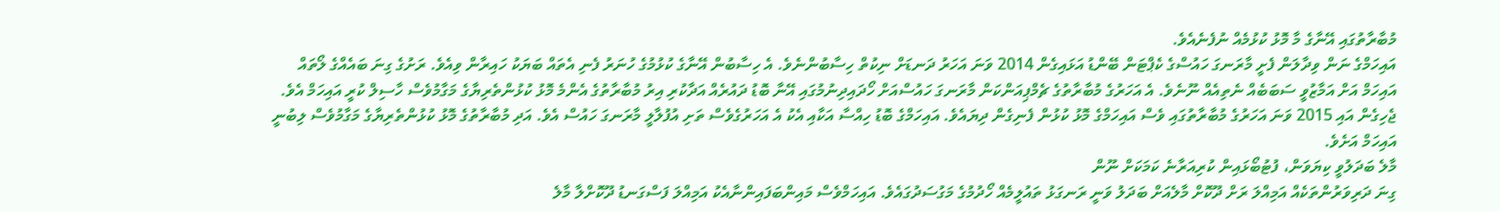މުބާރާތުގައި އޭނާގެ މާ މޮޅު ކުޅުމެއް ނުފެނެއެވެ.
އައިހަމްގެ ނަން ވިދާލަން ފެށީ މާރަނގަ ހައުސްގެ ކެޕްޓަން ބޭންޑު އަޅައިގެން 2014 ވަނަ އަހަރު ދަނޑަށް ނިކުތް ހިސާބުންނެވެ. އެ ހިސާބުން އޭނާގެ ކުޅުމުގެ ހުނަރު ފެނި އެތައް ބަޔަކު ހައިރާން ވިއެވެ. ރަށުގެ ގިނަ ބައެއްގެ ލޯތައް އައިހަމް އަށް އަމާޒުވީ ސަބަބެއް ނެތިއެއް ނޫނެވެ. އެ އަހަރުގެ މުބާރާތުގެ ޗެމްޕިއަންކަން މާރަނގަ ހައުސްއަށް ހޯދައިދިނުމުގައި އޭނާ ބޮޑު ދައުރެއް އަދާކުރި އިރު މުބާރާތުގެ އެންމެ މޮޅު ކުޅުންތެރިޔާގެ މަގާމުވެސް ހާސިލް ކުރީ އައިހަމް އެވެ.
ޖެހިގެން އައި 2015 ވަނަ އަހަރުގެ މުބާރާތުގައި ވެސް އައިހަމްގެ މޮޅު ކުޅުން ފެނިގެން ދިޔައެވެ. އައިހަމްގެ ބޮޑު ހިއްސާ އަކާއި އެކު އެ އަހަރުގެވެސް ތަށި އުފުލާލީ މާރަނގަ ހައުސް އެވެ. އަދި މުބާރާތުގެ މޮޅު ކުޅުންތެރިޔާގެ މަގާމުވެސް ލިބުނީ އައިހަމް އަށެވެ.
މާލެ ބަދަލުވީ ކިޔަވަން، ފުޓުބޯޅައިން ކުރިއަރާނެ ކަމަކަށް ނޫން
ގިނަ ދަރިވަރުންތަކެއް އަމިއްލަ ރަށް ދޫކޮށް މާލެއަށް ބަދަލު ވަނީ ރަނގަޅު ތައުލީމެއް ހޯދުމުގެ މަގުސަދުގައެވެ. އައިހަމްވެސް މައިންބަފައިންނާއެކު އަމިއްލަ ފަސްގަނޑު ދޫކޮށްލާ މާލެ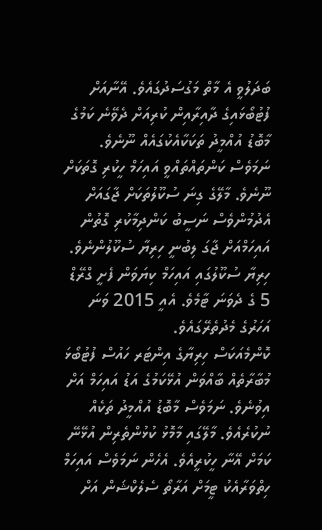ބަދަލުވީ އެ މާތް މަގުސަދުގައެވެ. އޭނާއަށް ފުޓުބޯޅައިގެ ދާއިރާއިން ކުރިއަށް ދެވޭނެ ކަމުގެ މާބޮޑު އުއްމީދު ތަކަކާއެކުގައެއް ނޫނެވެ.
ނަމަވެސް ކަންތައްތައްވީ އައިހަމް ހީކުރި ގޮތަކަށް ނޫނެވެ. މާލޭގެ ގިނަ ސުކޫލުތަކަށް ޖާގައަށް އެދުމުންވެސް ނަސީބު ކަންދިމާކުރި ގޮތުން އައިހަމްއަށް ޖާގަ ލިބުނީ ހިރިޔާ ސުކޫލުންނެވެ. ހިރިޔާ ސުކޫލުގައި އައިހަމް ކިޔަވަން ފެށީ ގްރޭޑް 5 ގެ ދެވަނަ ޓާމެވެ. އެއީ 2015 ވަނަ އަހަރުގެ މެދުތެރޭގައެވެ.
ކޮންމެއަކަސް ހިރިޔާގެ އިންޓަރ ހައުސް ފުޓުބޯޅަ މުބާރާތެއް ބާއްވަން އުޅޭކަމުގެ އަޑު އައިހަމް އަށް އިވުނެވެ. ނަމަވެސް މާބޮޑު އުއްމީދު ތަކެއް ނުކުރެއެވެ. މާލޭގައި މާމޮޅު ކުޅުންތެރިން އުޅޭނޭ ކަމަށް އޭނާ ހީކުރީއެވެ. އެހެން ނަމަވެސް އައިހަމް ހިތްވަރާއެކު ޓީމަށް އަރާތޯ ސެލެކްޝަން އަށް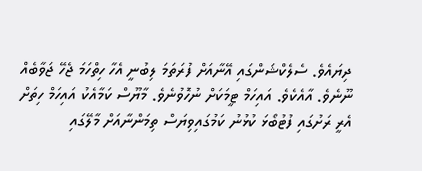ދިޔައެވެ. ސެލެކްޝަންގައި އޭނާއަށް ފުރަތަމަ ލިބުނީ އެހާ ހިތްހަމަ ޖެހޭ ޖަވާބެއް ނޫނެވެ. އާއެކެވެ. އައިހަމް ޓީމަކަށް ނުހޮވުނެވެ. މާޔޫސް ކަމާއެކު އައިހަމް ހިތަށް އެރީ ރަށުގައި ފުޓުބޯޅަ ކުޅުނު ކަމުގައިވިޔަސް ތިމަންނާއަށް މާލޭގައި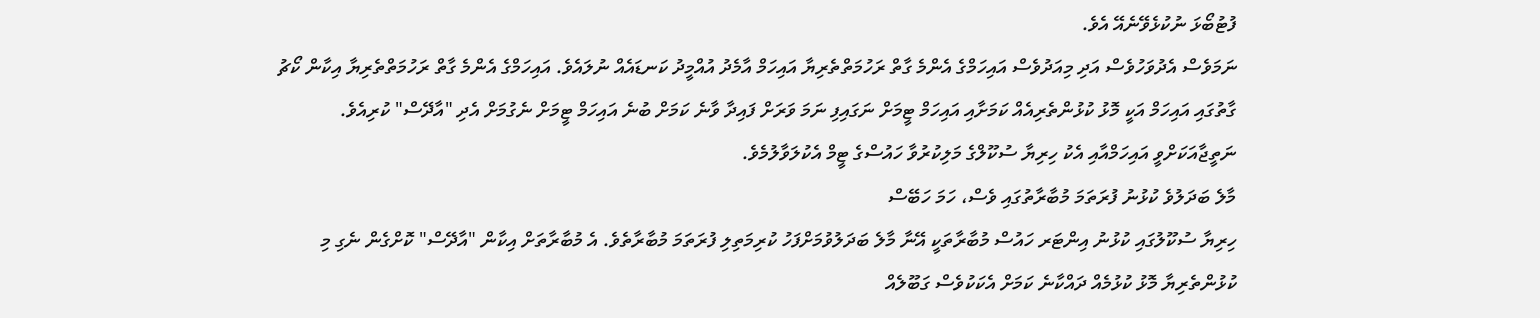ފުޓުބޯޅަ ނުކުޅެވޭނެއޭ އެވެ.
ނަމަވެސް އެދުވަހުވެސް އަދި މިއަދުވެސް އައިހަމްގެ އެންމެ ގާތް ރަހުމަތްތެރިޔާ އައިހަމް އާމެދު އުއްމީދު ކަނޑައެއް ނުލައެވެ. އައިހަމްގެ އެންމެ ގާތް ރަހުމަތްތެރިޔާ އިކާން ކޯޗު ގާތުގައި އައިހަމް އަކީ މޮޅު ކުޅުންތެރިއެއް ކަމަށާއި އައިހަމް ޓީމަށް ނަގައިފި ނަމަ ވަރަށް ފައިދާ ވާނެ ކަމަށް ބުނެ އައިހަމް ޓީމަށް ނެގުމަށް އެދި "އާދޭސް" ކުރިއެވެ. ނަތީޖާއަކަށްވީ އައިހަމްއާއި އެކު ހިރިޔާ ސުކޫލްގެ މަލިކުރުވާ ހައުސްގެ ޓީމް އެކުލަވާލުމެވެ.
މާލެ ބަދަލުވެ ކުޅުނު ފުރަތަމަ މުބާރާތުގައި ވެސް، ހަމަ ހަބޭސް
ހިރިޔާ ސުކޫލުގައި ކުޅުނު އިންޓަރ ހައުސް މުބާރާތަކީ އޭނާ މާލެ ބަދަލުވުމަށްފަހު ކުރިމަތިލި ފުރަތަމަ މުބާރާތެވެ. އެ މުބާރާތަށް އިކާން "އާދޭސް" ކޮށްގެން ނެގި މި ކުޅުންތެރިޔާ މޮޅު ކުޅުމެއް ދައްކާނެ ކަމަށް އެކަކުވެސް ގަބޫލެއް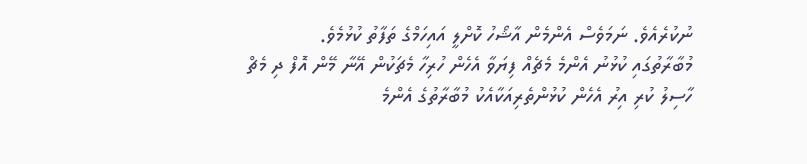ނުކުރެއެވެ. ނަމަވެސް އެންމެން އާޝޯހު ކޮށްލީ އައިހަމްގެ ތަފާތު ކުޅުމެވެ.
މުބާރާތުގައި ކުޅުނު އެންމެ މެޗެއް ފިޔަވާ އެހެން ހުރިހާ މެޗަކުން އޭނާ މޭން އޮފް ދި މެޗް ހާސިލު ކުރި އިރު އެހެން ކުޅުންތެރިއަކާއެކު މުބާރާތުގެ އެންމެ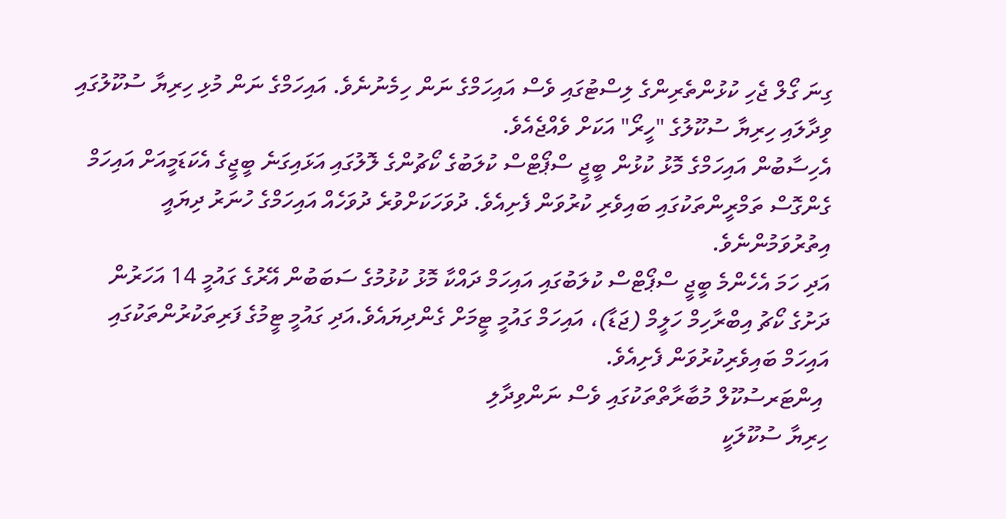ގިނަ ގޯލް ޖެހި ކުޅުންތެރިންގެ ލިސްޓުގައި ވެސް އައިހަމްގެ ނަން ހިމެނުނެވެ. އައިހަމްގެ ނަން މުޅި ހިރިޔާ ސުކޫލުގައި ވިދާލައި ހިރިޔާ ސުކޫލުގެ "ހީރޯ" އަކަށް ވެއްޖެއެވެ.
އެހިސާބުން އައިހަމްގެ މޮޅު ކުޅުން ބީޖީ ސްޕޯޓްސް ކުލަބުގެ ކޯޗުންގެ ލޮލުގައި އަޅައިގަނެ ބީޖީގެ އެކަޑަމީއަށް އައިހަމް ގެންގޮސް ތަމްރީންތަކުގައި ބައިވެރި ކުރުވަން ފެށިއެވެ. ދުވަހަކަށްވުރެ ދުވަހެއް އައިހަމްގެ ހުނަރު ދިޔައީ އިތުރުވަމުންނެވެ.
އަދި ހަމަ އެހެންމެ ބީޖީ ސްޕޯޓްސް ކުލަބުގައި އައިހަމް ދައްކާ މޮޅު ކުޅުމުގެ ސަބަބުން އޭރުގެ ގައުމީ 14 އަހަރުން ދަށުގެ ކޯޗު އިބްރާހިމް ހަލީމް (ޖަޑާ)، އައިހަމް ގައުމީ ޓީމަށް ގެންދިޔައެވެ.އަދި ގައުމީ ޓީމުގެ ފަރިތަކުރުންތަކުގައި އައިހަމް ބައިވެރިކުރުވަން ފެށިއެވެ.
 އިންޓަރސުކޫލް މުބާރާތްތަކުގައި ވެސް ނަންވިދާލި
ހިރިޔާ ސުކޫލަކީ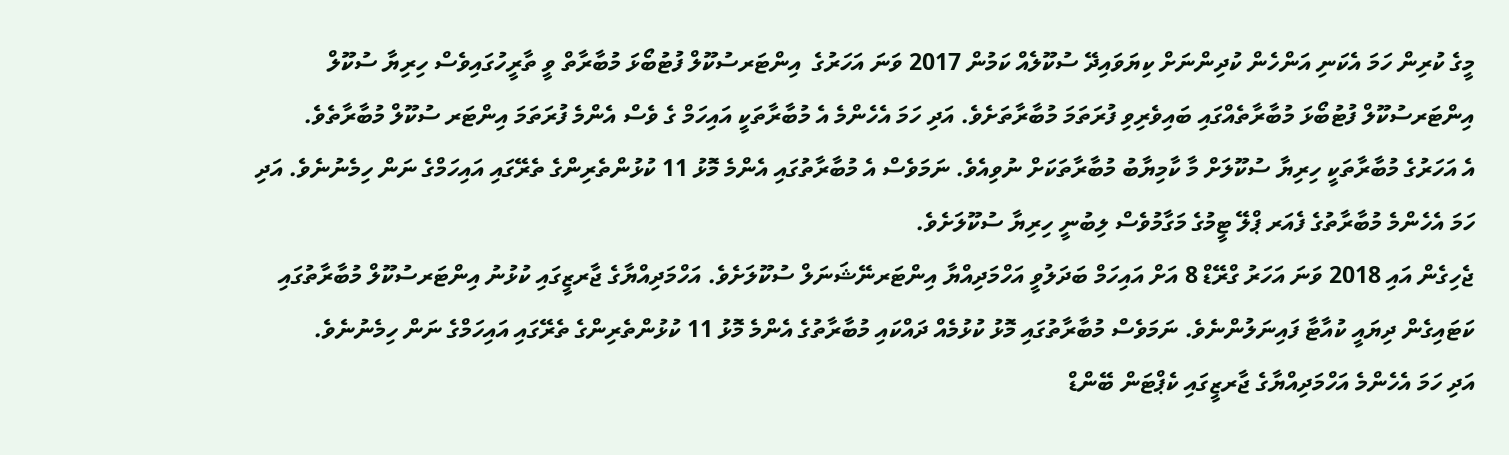މީގެ ކުރިން ހަމަ އެކަނި އަންހެން ކުދިންނަށް ކިޔަވައިދޭ ސުކޫލެއް ކަމުން 2017 ވަނަ އަހަރުގެ  އިންޓަރސުކޫލް ފުޓުބޯޅަ މުބާރާތް ވީ ތާރީހުގައިވެސް ހިރިޔާ ސުކޫލް އިންޓަރސުކޫލް ފުޓުބޯޅަ މުބާރާތެއްގައި ބައިވެރިވި ފުރަތަމަ މުބާރާތަށެވެ. އަދި ހަމަ އެހެންމެ އެ މުބާރާތަކީ އައިހަމް ގެ ވެސް އެންމެ ފުރަތަމަ އިންޓަރ ސުކޫލް މުބާރާތެވެ.
އެ އަހަރުގެ މުބާރާތަކީ ހިރިޔާ ސުކޫލަށް މާ ކާމިޔާބު މުބާރާތަކަށް ނުވިއެވެ. ނަމަވެސް އެ މުބާރާތުގައި އެންމެ މޮޅު 11 ކުޅުންތެރިންގެ ތެރޭގައި އައިހަމްގެ ނަން ހިމެނުނެވެ. އަދި ހަމަ އެހެންމެ މުބާރާތުގެ ފެއަރ ޕްލޭ ޓީމުގެ މަގާމުވެސް ލިބުނީ ހިރިޔާ ސުކޫލަށެވެ.
ޖެހިގެން އައި 2018 ވަނަ އަހަރު ގްރޭޑް 8 އަށް އައިހަމް ބަދަލުވީ އަހްމަދިއްޔާ އިންޓަރނޭޝަނަލް ސުކޫލަށެވެ. އަހްމަދިއްޔާގެ ޖާރޒީގައި ކުޅުނު އިންޓަރސުކޫލް މުބާރާތުގައި ކަޓައިގެން ދިޔައީ ކުއާޓާ ފައިނަލުންނެވެ. ނަމަވެސް މުބާރާތުގައި މޮޅު ކުޅުމެއް ދައްކައި މުބާރާތުގެ އެންމެ މޮޅު 11 ކުޅުންތެރިންގެ ތެރޭގައި އައިހަމްގެ ނަން ހިމެނުނެވެ.
އަދި ހަމަ އެހެންމެ އަހްމަދިއްޔާގެ ޖާރޒީގައި ކެޕްޓަން ބޭންޑް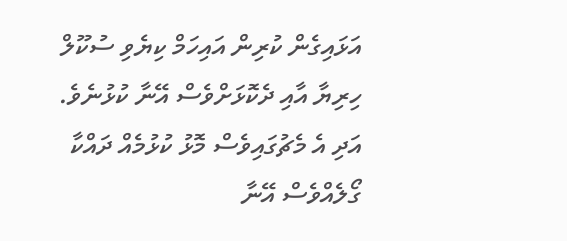އަޅައިގެން ކުރިން އައިހަމް ކިޔެވި ސުކޫލް ހިރިޔާ އާއި ދެކޮޅަށްވެސް އޭނާ ކުޅުނެވެ. އަދި އެ މެޗުގައިވެސް މޮޅު ކުޅުމެއް ދައްކާ ގޯލެއްވެސް އޭނާ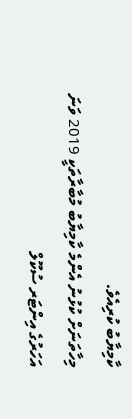ކާމިޔާބު ކުރިއެވެ.
މިހާތަނަށް ކުޅުނު އެންމެ ކާމިޔާބު މުބާރާތަކީ 2019 ވަނަ އަހަރުގެ އިންޓަރ ސުކޫލް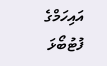އައިހަމްގެ ފުޓުބޯޅަ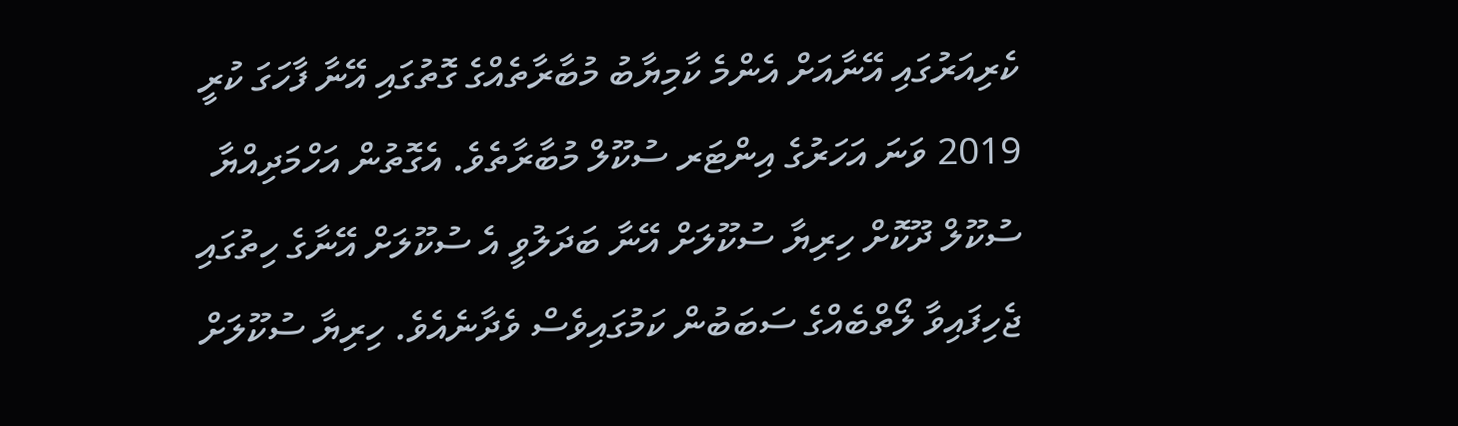ކެރިއަރުގައި އޭނާއަށް އެންމެ ކާމިޔާބު މުބާރާތެއްގެ ގޮތުގައި އޭނާ ފާހަގަ ކުރީ  2019 ވަނަ އަހަރުގެ އިންޓަރ ސުކޫލް މުބާރާތެވެ. އެގޮތުން އަހްމަދިއްޔާ ސުކޫލް ދޫކޮށް ހިރިޔާ ސުކޫލަށް އޭނާ ބަދަލުވީ އެ ސުކޫލަށް އޭނާގެ ހިތުގައި ޖެހިފައިވާ ލޯތްބެއްގެ ސަބަބުން ކަމުގައިވެސް ވެދާނެއެވެ. ހިރިޔާ ސުކޫލަށް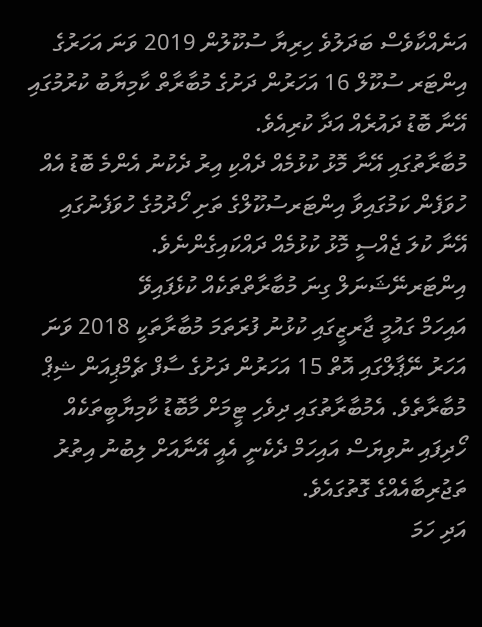އަނެއްކާވެސް ބަދަލުވެ ހިރިޔާ ސުކޫލުން 2019 ވަނަ އަހަރުގެ އިންޓަރ ސުކޫލް 16 އަހަރުން ދަށުގެ މުބާރާތް ކާމިޔާބު ކުރުމުގައި އޭނާ ބޮޑު ދައުރެއް އަދާ ކުރިއެވެ.
މުބާރާތުގައި އޭނާ މޮޅު ކުޅުމެއް ދެއްކި އިރު ދެކުނު އެންމެ ބޮޑު އެއް ހުވަފެން ކަމުގައިވާ އިންޓަރސުކޫލްގެ ތަށި ހޯދުމުގެ ހުވަފެނުގައި އޭނާ ކުލަ ޖެއްސީ މޮޅު ކުޅުމެއް ދައްކައިގެންނެވެ.
އިންޓަރނޭޝަނަލް ގިނަ މުބާރާތްތަކެއް ކުޅެފައިވޭ
އައިހަމް ގައުމީ ޖާރޒީގައި ކުޅުނު ފުރަތަމަ މުބާރާތަކީ 2018 ވަނަ އަހަރު ނޭޕާލްގައި އޮތް 15 އަހަރުން ދަށުގެ ސާފް ޗެމްޕިއަން ޝިޕް މުބާރާތެވެ. އެމުބާރާތުގައި ދިވެހި ޓީމަށް މާބޮޑު ކާމިޔާބީތަކެއް ހޯދިފައި ނުވިޔަސް އައިހަމް ދެކެނީ އެއީ އޭނާއަށް ލިބުނު އިތުރު ތަޖުރިބާއެއްގެ ގޮތުގައެވެ.
އަދި ހަމަ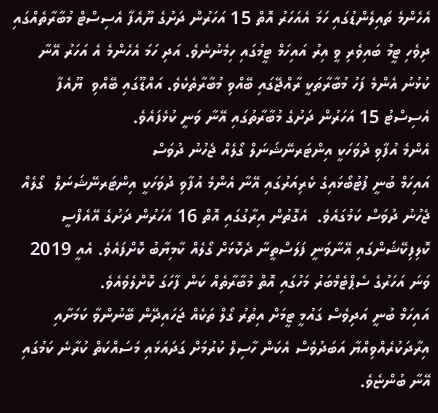އެހެންމެ ތައިލެންޑުގައި ހަމަ އެއަހަރު އޮތް 15 އަހަރުން ދަށުގެ ޔޫއެފާ އެސިސްޓް މުބާރާތެއްގައި ދިވެހި ޓީމު ބައިވެރި ވީ އިރު އައިހަމް ޓީމުގައި ހިމެނުނެވެ. އަދި ހަމަ އެހެންމެ އެ އަހަރު އޭނާ ކުޅުނު އެންމެ ފަހު މުބާރާތަކީ ރާއްޖޭގައި ބޭއްވި މުބާރާތެކެވެ. އައްޑޫގައި ބޭއްވި  ޔޫއެފާ އެސިސްޓު 15 އަހަރުން ދަށުގެ މުބާރާތުގައި އޭނާ ވަނީ ކުޅެފައެވެ.
އެންމެ އުފާވި ދުވަހަކީ އިންޓަރނޭޝަނަލް ގޯލެއް ޖެހުނު ދުވަސް
އައިހަމް ބުނީ ފުޓުބޯޅައިގެ ކެރިއަރުގައި އޭނާ އެންމެ އުފާވި ދުވަހަކީ އިންޓަރނޭޝަނަލް  ގޯލެއް ޖެހުނު ދުވަސް ކަމުގައެވެ.  އެގޮތުން އިރާގުގައި އޮތް 16 އަހަރުން ދަށުގެ އޭއެފްސީ ކޮލިފިކޭޝަންގައި އޭނާވަނީ ފަލަސްތީނާ ދެކޮޅަށް ގޯލެއް ކާމިޔާބު ކޮށްފައެވެ. އެއީ 2019 ވަނަ އަހަރުގެ ސެޕްޓެމްބަރު މަހުގައި އޮތް މުބާރާތެއް ކަން ފާހަގަ ކޮށްލެވެއެވެ.
އައިހަމް ބުނީ އަދިވެސް ގައުމީ ޓީމަށް އިތުރު ގޯލް ތަކެއް ޖަހައިދޭން ބޭނުންވާ ކަމަށާއި އިރާދަކުރެއްވިއްޔާ އަބަދުވެސް އެކަން ހާސިލް ކުރުމަށް ގަދައަޅައި މަސައްކަތް ކުރާނެ ކަމުގައި އޭނާ ބުންޏެވެ.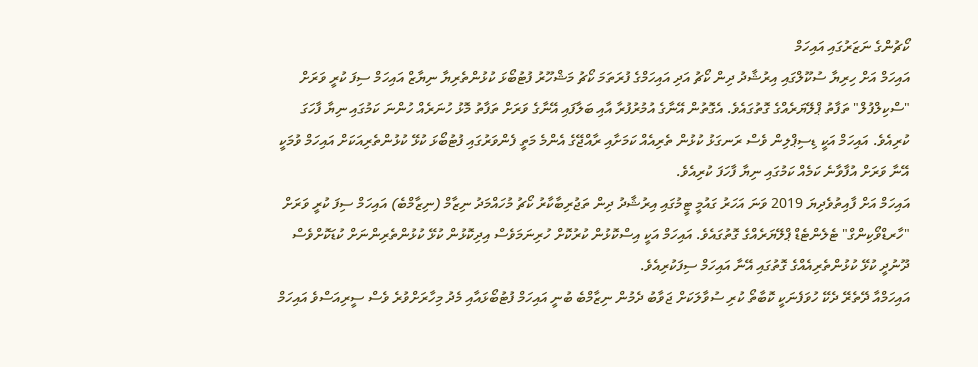ކޯޗުންގެ ނަޒަރުގައި އައިހަމް
އައިހަމް އަށް ހިރިޔާ ސުކޫލްގައި އިރުޝާދު ދިން ކޯޗު އަދި އައިހަމްގެ ފުރަތަމަ ކޯޗު މަޝްހޫރު ފުޓުބޯޅަ ކުޅުންތެރިޔާ ނިޔާޒް އައިހަމް ސިފަ ކުރީ ވަރަށް "ސްކިލްފުލް" ތަފާތު ޕްލޭޔަރެއްގެ ގޮތުގައެވެ. އެގޮތުން އޭނާގެ އުމުރުފުރާ އާއި ބަލާފައި އޭނާގެ ވަރަށް ތަފާތު މޮޅު ހުނަރެއް ހުންނަ ކަމުގައި ނިޔާ ފާހަގަ ކުރިއެވެ. އައިހަމް އަކީ ޑިސިޕްލިން ވެސް ރަނގަޅު ކުޅުން ތެރިއެއް ކަމަށާއި ރާއްޖޭގެ އެންމެ މަތީ ފެންވަރުގައި ފުޓުބޯޅަ ކުޅޭ ކުޅުންތެރިއަކަށް އައިހަމް ވުމަކީ އޭނާ ވަރަށް އުފާވާނެ ކަމެއް ކަމުގައި ނިޔާ ފާހަފަ ކުރިއެވެ.
އައިހަމް އަށް ފާއިތުވެދިޔަ 2019 ވަނަ އަހަރު ގައުމީ ޓީމުގައި އިރުޝާދު ދިން ތަޖުރިބާކާރު ކޯޗު މުހައްމަދު ނިޒާމް (ނިޒާމްބެ) އައިހަމް ސިފަ ކުރީ ވަރަށް "ހާރޑްވޯކިންގް" ޓެލެންޓެޑް ޕްލޭޔަރެއްގެ ގޮތުގައެވެ. އައިހަމް އަކީ އިސްކޮޅުން ކުރުކޮށް ހުރިނަމަވެސް އިދިކޮޅުން ކުޅޭ ކުޅުންތެރިންނަށް ކުޑަކޮށްވެސް ދޫނުދީ ކުޅޭ ކުޅުންތެރިއެއްގެ ގޮތުގައި އޭނާ އައިހަމް ސިފަކުރިއެވެ.
އައިހަމްއާ ދޭތެރޭ ދެކޭ ހުވަފެނަކީ ކޮބާތޯ ކުރި ސުވާލަކަށް ޖަވާބު ދެމުން ނިޒާމްބެ ބުނީ އައިހަމް ފުޓުބޯޅައާއި މެދު މިހާރަށްވުރެ ވެސް ސީރިއަސްވެ އައިހަމް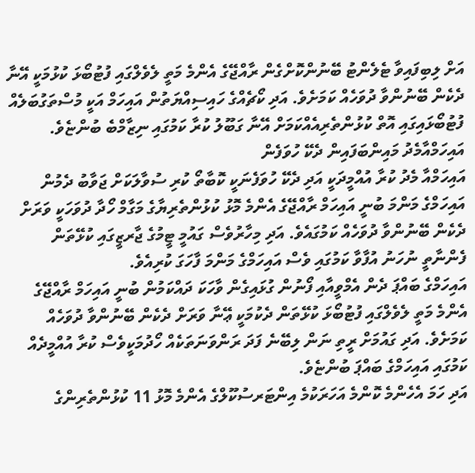އަށް ލިބިފައިވާ ޓެލެންޓު ބޭނުންކޮށްގެން ރާއްޖޭގެ އެންމެ މަތީ ލެވެލްގައި ފުޓުބޯޅަ ކުޅުމަކީ އޭނާ ދެކެން ބޭނުންވާ ދުވަހެއް ކަމަށެވެ. އަދި ކޯޗެއްގެ ހައިސިއްޔަތުން އައިހަމް އަކީ މުސްތަގުބަލެއް ފުޓުބޯޅައިގައި އޮތް ކުޅުންތެރިއެއްކަމަށް އޭނާ ގަބޫލު ކުރާ ކަމުގައި ނިޒާމްބެ ބުންޏެވެ.
އައިހަމްއާމެދު މައިންބަފައިން ދެކޭ ހުވަފެން
އައިހަމްއާ މެދު ކުރާ އުއްމީދަކީ އަދި ދެކޭ ހުވަފެނަކީ ކޮބާތޯ ކުރި ސުވާލަކަށް ޖަވާބު ދެމުން އައިހަމްގެ މަންމަ ބުނީ އައިހަމް ރާއްޖޭގެ އެންމެ މޮޅު ކުޅުންތެރިޔާގެ މަގާމް ހޯދާ ދުވަހަކީ ވަރަށް ދެކެން ބޭނުންވާ ދުވަހެއް ކަމުގައެވެ. އަދި މިހާރުވެސް ގައުމީ ޓީމުގެ ޖާރޒީގައި ކުޅޭތަން ފެންނާތީ ނުހަނު އުފާވާ ކަމުގައި ވެސް އައިހަމްގެ މަންމަ ފާހަގަ ކުރިއެވެ.
އައިހަމްގެ ބައްޕަ ދެން އެމްވީއާއި ފޯނުން ގުޅައިގެން ވާހަކަ ދައްކަމުން ބުނީ އައިހަމް ރާއްޖޭގެ އެންމެ މަތީ ލެވެލްގައި ފުޓުބޯޅަ ކުޅޭތަން ދެކުމަކީ ޢޭނާ ވަރަށް ދެކެން ބޭނުންވާ ދުވަހެއް ކަމަށެވެ. އަދި ގައުމަށް ރީތި ނަން ލިބޭނެ ފަދަ ރަންވަނަތަކެއް ހޯދުމަކީވެސް ކުރާ އުއްމީދެއް ކަމުގައި އައިހަމްގެ ބައްޕަ ބުންޏެވެ.
އަދި ހަމަ އެހެންމެ ކޮންމެ އަހަރަކުމެ އިންޓަރސުކޫލްގެ އެންމެ މޮޅު 11 ކުޅުންތެރިންގެ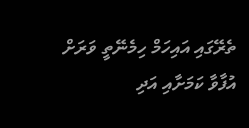ތެރޭގައި އައިހަމް ހިމެނޭތީ ވަރަށް އުފާވާ ކަމަށާއި އަދި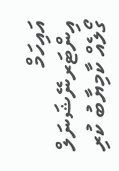އައިހަމް އިންޓަރނޭޝަނަލް ގޯލެއް ކާމިޔާބު ކުރި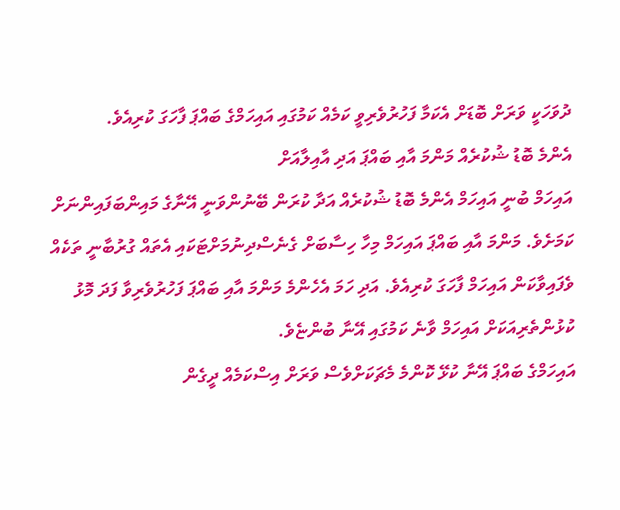ދުވަހަކީ ވަރަށް ބޮޑަށް އެކަމާ ފަހުރުވެރިވީ ކަމެއް ކަމުގައި އައިހަމްގެ ބައްޕަ ފާހަގަ ކުރިއެވެ.
އެންމެ ބޮޑު ޝުކުރެއް މަންމަ އާއި ބައްޕަ އަދި އާއިލާއަށް
އައިހަމް ބުނީ އައިހަމް އެންމެ ބޮޑު ޝުކުރެއް އަދާ ކުރަން ބޭނުންވަނީ އޭނާގެ މައިންބަފައިންނަށް ކަމަށެވެ. މަންމަ އާއި ބައްޕަ އައިހަމް މިހާ ހިސާބަށް ގެނެސްދިނުމަށްޓަކައި އެތައް ގުރުބާނީ ތަކެއް ވެފައިވާކަން އައިހަމް ފާހަގަ ކުރިއެވެ. އަދި ހަމަ އެހެންމެ މަންމަ އާއި ބައްޕަ ފަހުރުވެރިވާ ފަދަ މޮޅު ކުޅުންތެރިއަކަށް އައިހަމް ވާނެ ކަމުގައި އޭނާ ބުންޏެވެ.
އައިހަމްގެ ބައްޕަ އޭނާ ކުޅޭ ކޮންމެ މެޗަކަށްވެސް ވަރަށް އިސްކަމެއް ދީގެން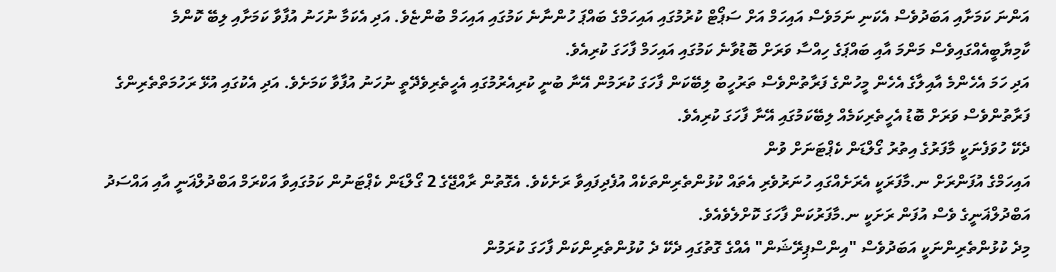އަންނަ ކަމަށާއި އަބަދުވެސް އެކަނި ނަމަވެސް އައިހަމް އަށް ސަޕޯޓް ކުރުމުގައި އައިހަމްގެ ބައްޕަ ހުންނާނެ ކަމުގައި އައިހަމް ބުންޏެވެ. އަދި އެކަމާ ނުހަނު އުފާވާ ކަމަށާއި ލިބޭ ކޮންމެ ކާމިޔާބީއެއްގައިވެސް މަންމަ އާއި ބައްޕަގެ ހިއްސާ ވަރަށް ބޮޑުވާނެ ކަމުގައި އައިހަމް ފާހަގަ ކުރިއެވެ.
އަދި ހަމަ އެހެންމެ އާއިލާގެ އެހެން މީހުންގެ ފަރާތުންވެސް ތަރުހީބު ލިބޭކަން ފާހަގަ ކުރަމުން އޭނާ ބުނީ ކުރިއެރުމުގައި އެހީތެރިވެދޭތީ ނުހަނު އުފާވާ ކަމަށެވެ. އަދި އެކުގައި އުޅޭ ރަހުމަތްތެރިންގެ ފަރާތުންވެސް ވަރަށް ބޮޑު އެހީތެރިކަމެއް ލިބޭކަމުގައި އޭނާ ފާހަގަ ކުރިއެވެ.
ދެކޭ ހުވަފެނަކީ މާފަރުގެ އިތުރު ގޯލްޑަން ކެޕްޓަނަށް ވުން
އައިހަމްގެ އުފަންރަށް ނ.މާފަރަކީ އެރަށެއްގައި ހުނަރުވެރި އެތައް ކުޅުންތެރިންތަކެއް އުފެދިފައިވާ ރަށެކެވެ. އެގޮތުން ރާއްޖޭގެ 2 ގޯލްޑަން ކެޕްޓަނުން ކަމުގައިވާ އަކްރަމް އަބްދުލްޣަނީ އާއި އައްސަދު އަބްދުލްޣަނީގެ ވެސް އުފަން ރަށަކީ ނ.މާފަރުކަން ފާހަގަ ކޮށްލެވެއެވެ.
މިދެ ކުޅުންތެރިންނަކީ އަބަދުވެސް "އިންސްޕިރޭޝަން" އެއްގެ ގޮތުގައި ދެކޭ ދެ ކުޅުންތެރިންކަން ފާހަގަ ކުރަމުން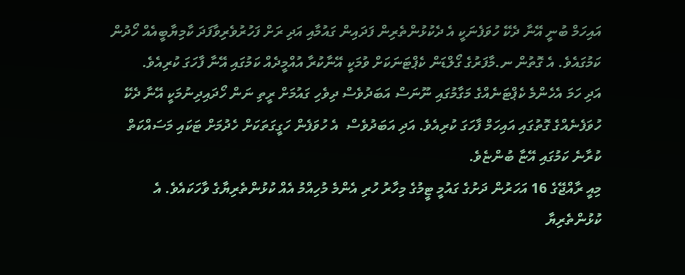އައިހަމް ބުނީ އޭނާ ދެކޭ ހުވަފެނަކީ އެ ދެކުޅުންތެރިން ފަދައިން ގައުމާއި އަދި ރަށް ފަހުރުވެރިވާފަދަ ކާމިޔާބީއެއް ހޯދުން ކަމުގައެވެ. އެ ގޮތުން ނ.މާފަރުގެ ގޯލްޑަން ކެޕްޓަނަކަށް ވުމަކީ އޭނާކުރާ އުއްމީދެއް ކަމުގައި އޭނާ ފާހަގަ ކުރިއެވެ.
އަދި ހަމަ އެހެންމެ ކެޕްޓަނެއްގެ މަގާމުގައި ނޫނަސް އަބަދުވެސް ދިވެހި ގައުމަށް ރީތި ނަން ހޯދައިދިނުމަކީ އޭނާ ދެކޭ ހުވަފެނެއްގެ ގޮތުގައި އައިހަމް ފާހަގަ ކުރިއެވެ. އަދި އަބަދުވެސް  އެ ހުވަފެން ހަގީގަތަކަށް ހެދުމަށް ޓަކައި މަސައްކަތް ކުރާނެ ކަމުގައި އޭޏާ ބުންޏެވެ.
މިއީ ރާއްޖޭގެ 16 އަހަރުން ދަށުގެ ގައުމީ ޓީމުގެ މިހާރު ހުރި އެންމެ މުހިއްމު އެއް ކުޅުންތެރިޔާގެ ވާހަކައެވެ. އެ ކުޅުންތެރިޔާ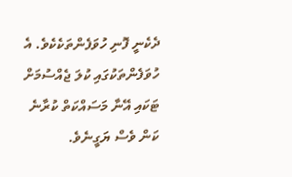ދެކެނީ ފޮނި ހުވަފެންތަކެކެވެ. އެ ހުވަފެންތަކުގައި ކުލަ ޖެއްސުމަށް ޓަކައި އޭނާ މަސައްކަތް ކުރާނެ ކަން ވެސް ޔަގީނެވެ.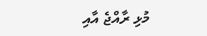މުޅި ރާއްޖެ އާއި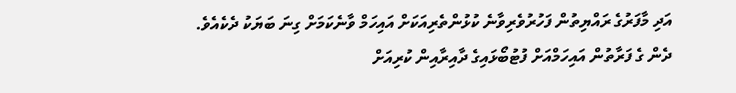އަދި މާފަރުގެ ރައްޔިތުން ފަހުރުވެރިވާނެ ކުޅުންތެރިއަކަށް އައިހަމް ވާނެކަމަށް ގިނަ ބަޔަކު ދެކެއެވެ.
ދެން ގެ ފަރާތުން އައިހަމްއަށް ފުޓުބޯޅައިގެ ދާއިރާއިން ކުރިއަށް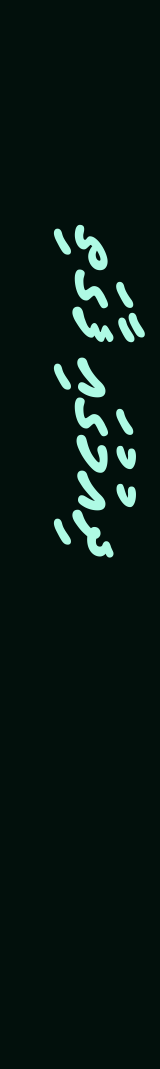ދިއުމުގައި ފާގަތި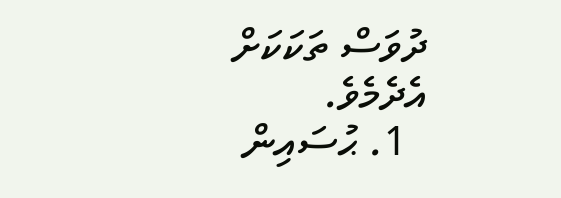ދުވަސް ތަކަކަށް އެދެމެވެ.
  1. ޙުސައިން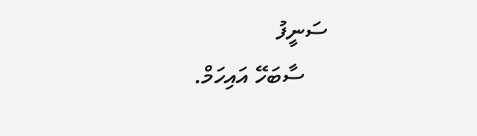ސަނީފު
    ސާބަހޭ އައިހަމް.